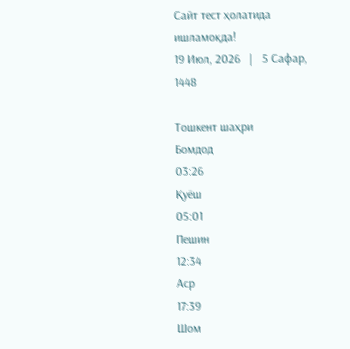Сайт тест ҳолатида ишламоқда!
19 Июл, 2026   |   5 Сафар, 1448

Тошкент шаҳри
Бомдод
03:26
Қуёш
05:01
Пешин
12:34
Аср
17:39
Шом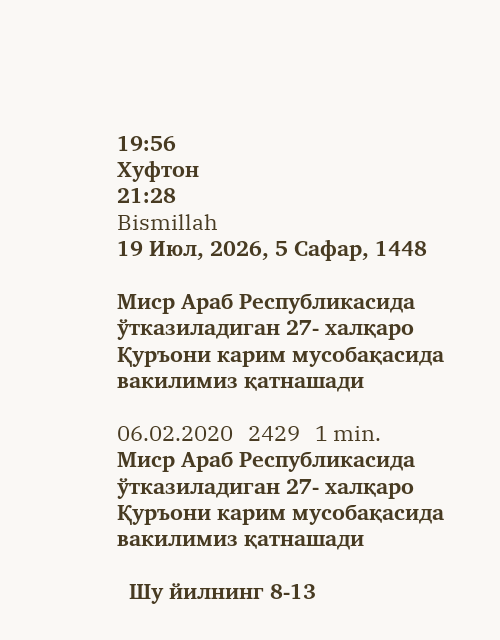19:56
Хуфтон
21:28
Bismillah
19 Июл, 2026, 5 Сафар, 1448

Миср Араб Республикасида ўтказиладиган 27- халқаро Қуръони карим мусобақасида вакилимиз қатнашади

06.02.2020   2429   1 min.
Миср Араб Республикасида ўтказиладиган 27- халқаро Қуръони карим мусобақасида вакилимиз қатнашади

  Шу йилнинг 8-13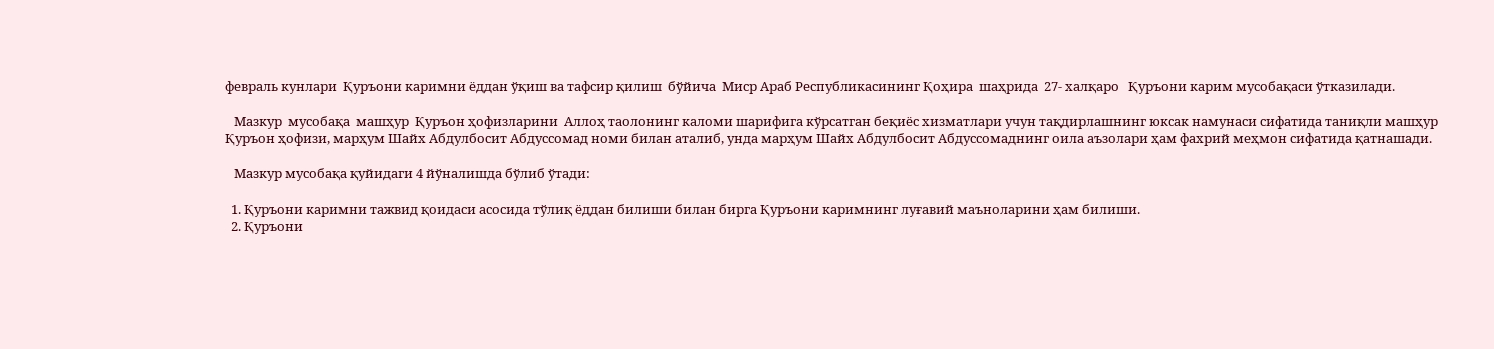февраль кунлари  Қуръони каримни ёддан ўқиш ва тафсир қилиш  бўйича  Миср Араб Республикасининг Қоҳира  шаҳрида  27- халқаро   Қуръони карим мусобақаси ўтказилади.

   Мазкур  мусобақа  машҳур  Қуръон ҳофизларини  Аллоҳ таолонинг каломи шарифига кўрсатган беқиёс хизматлари учун тақдирлашнинг юксак намунаси сифатида таниқли машҳур Қуръон ҳофизи, марҳум Шайх Абдулбосит Абдуссомад номи билан аталиб, унда марҳум Шайх Абдулбосит Абдуссомаднинг оила аъзолари ҳам фахрий меҳмон сифатида қатнашади.

   Мазкур мусобақа қуйидаги 4 йўналишда бўлиб ўтади:

  1. Қуръони каримни тажвид қоидаси асосида тўлиқ ёддан билиши билан бирга Қуръони каримнинг луғавий маъноларини ҳам билиши.
  2. Қуръони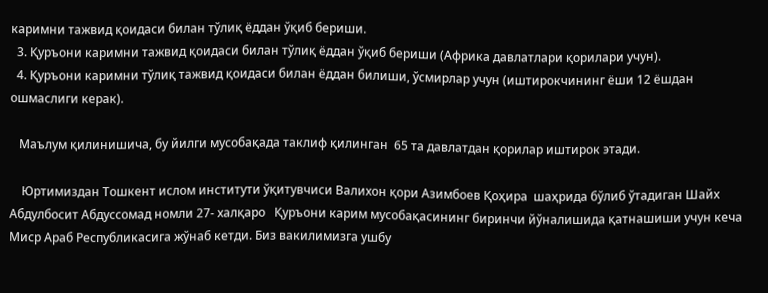каримни тажвид қоидаси билан тўлиқ ёддан ўқиб бериши.
  3. Қуръони каримни тажвид қоидаси билан тўлиқ ёддан ўқиб бериши (Африка давлатлари қорилари учун).
  4. Қуръони каримни тўлиқ тажвид қоидаси билан ёддан билиши, ўсмирлар учун (иштирокчининг ёши 12 ёшдан ошмаслиги керак).

   Маълум қилинишича, бу йилги мусобақада таклиф қилинган  65 та давлатдан қорилар иштирок этади.

    Юртимиздан Тошкент ислом институти ўқитувчиси Валихон қори Азимбоев Қоҳира  шаҳрида бўлиб ўтадиган Шайх Абдулбосит Абдуссомад номли 27- халқаро   Қуръони карим мусобақасининг биринчи йўналишида қатнашиши учун кеча Миср Араб Республикасига жўнаб кетди. Биз вакилимизга ушбу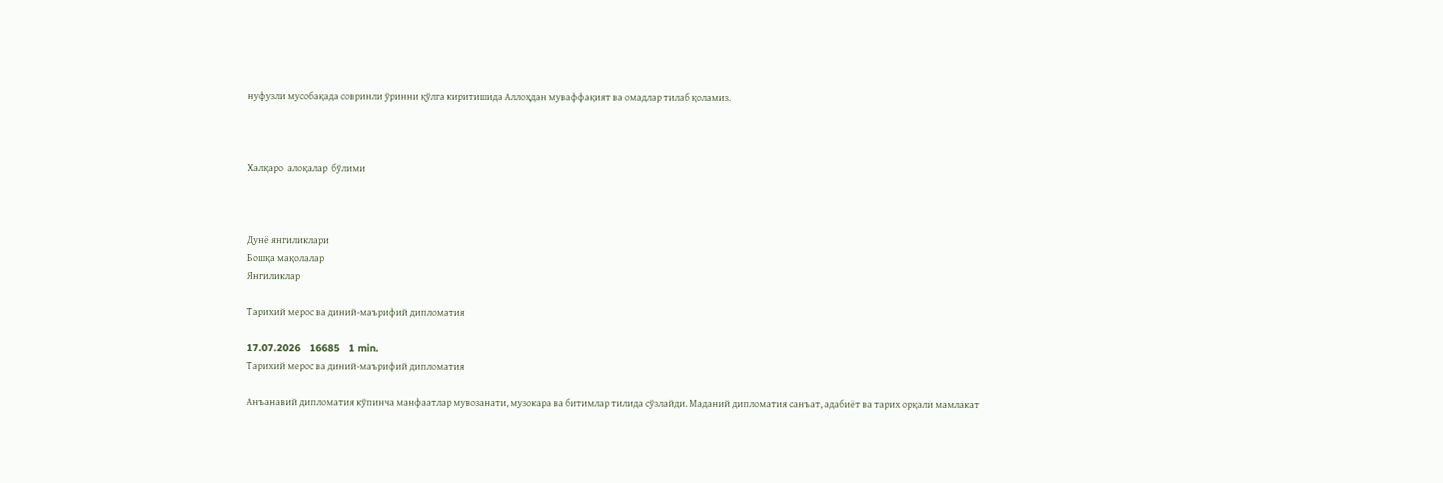нуфузли мусобақада совринли ўринни қўлга киритишида Аллоҳдан муваффақият ва омадлар тилаб қоламиз.



Халқаро  алоқалар  бўлими



Дунё янгиликлари
Бошқа мақолалар
Янгиликлар

Тарихий мерос ва диний-маърифий дипломатия

17.07.2026   16685   1 min.
Тарихий мерос ва диний-маърифий дипломатия

Анъанавий дипломатия кўпинча манфаатлар мувозанати, музокара ва битимлар тилида сўзлайди. Маданий дипломатия санъат, адабиёт ва тарих орқали мамлакат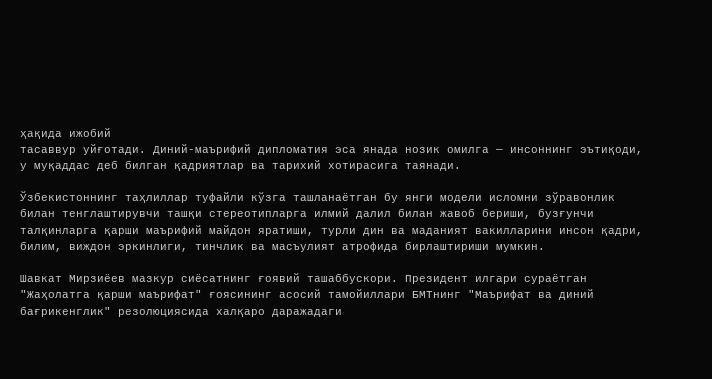ҳақида ижобий
тасаввур уйғотади. Диний-маърифий дипломатия эса янада нозик омилга — инсоннинг эътиқоди, у муқаддас деб билган қадриятлар ва тарихий хотирасига таянади.

Ўзбекистоннинг таҳлиллар туфайли кўзга ташланаётган бу янги модели исломни зўравонлик билан тенглаштирувчи ташқи стереотипларга илмий далил билан жавоб бериши, бузғунчи талқинларга қарши маърифий майдон яратиши, турли дин ва маданият вакилларини инсон қадри, билим, виждон эркинлиги, тинчлик ва масъулият атрофида бирлаштириши мумкин.

Шавкат Мирзиёев мазкур сиёсатнинг ғоявий ташаббускори. Президент илгари сураётган "Жаҳолатга қарши маърифат" ғоясининг асосий тамойиллари БМТнинг "Маърифат ва диний бағрикенглик" резолюциясида халқаро даражадаги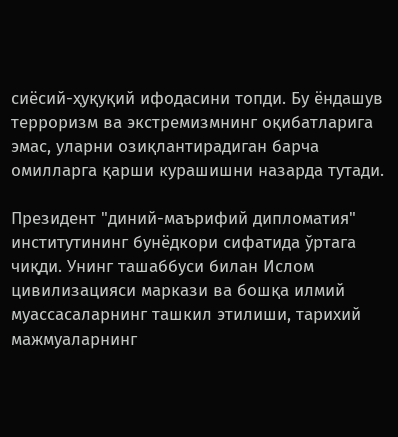сиёсий-ҳуқуқий ифодасини топди. Бу ёндашув терроризм ва экстремизмнинг оқибатларига эмас, уларни озиқлантирадиган барча омилларга қарши курашишни назарда тутади.

Президент "диний-маърифий дипломатия" институтининг бунёдкори сифатида ўртага чиқди. Унинг ташаббуси билан Ислом цивилизацияси маркази ва бошқа илмий муассасаларнинг ташкил этилиши, тарихий мажмуаларнинг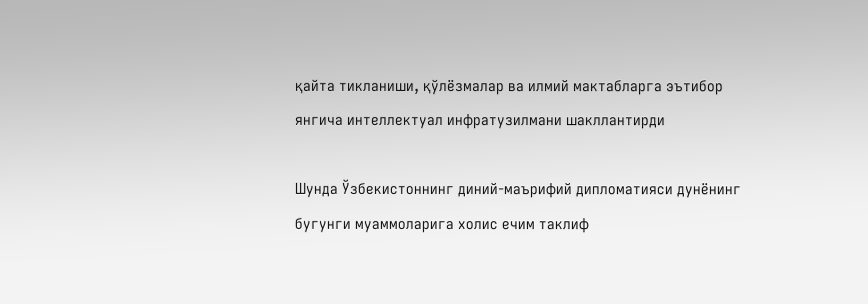қайта тикланиши, қўлёзмалар ва илмий мактабларга эътибор янгича интеллектуал инфратузилмани шакллантирди

Шунда Ўзбекистоннинг диний-маърифий дипломатияси дунёнинг бугунги муаммоларига холис ечим таклиф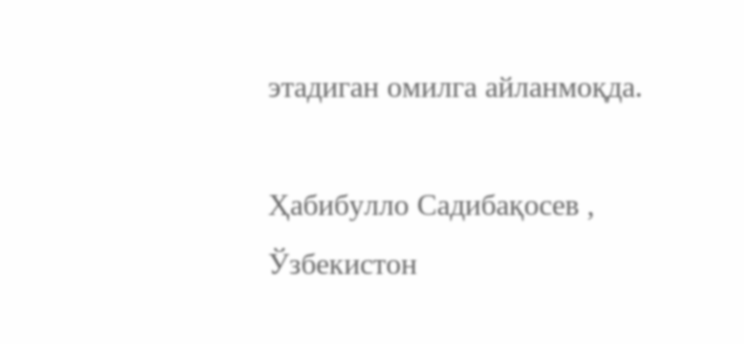этадиган омилга айланмоқда.

Ҳабибулло Садибақосев ,
Ўзбекистон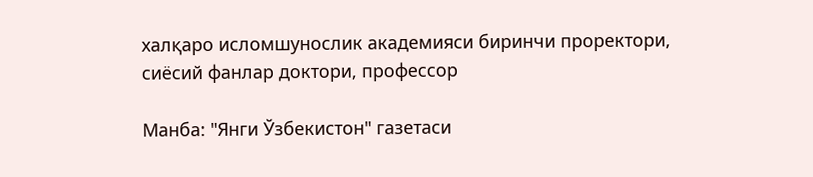халқаро исломшунослик академияси биринчи проректори, сиёсий фанлар доктори, профессор

Манба: "Янги Ўзбекистон" газетаси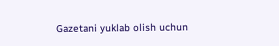Gazetani yuklab olish uchun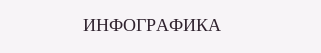ИНФОГРАФИКА